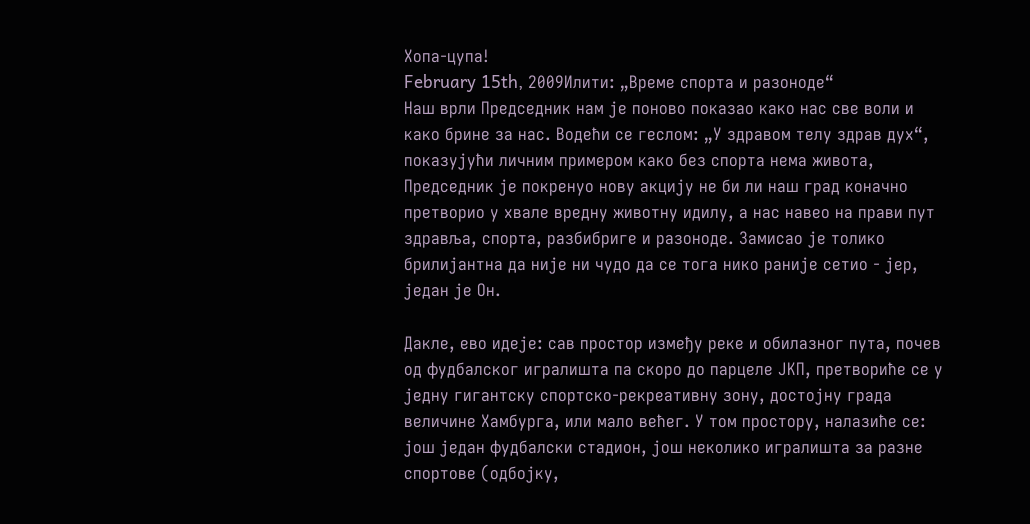Хопа-цупа!
February 15th, 2009Илити: „Време спорта и разоноде“
Наш врли Председник нам је поново показао како нас све воли и како брине за нас. Водећи се геслом: „У здравом телу здрав дух“, показујући личним примером како без спорта нема живота, Председник је покренуо нову акцију не би ли наш град коначно претворио у хвале вредну животну идилу, а нас навео на прави пут здравља, спорта, разбибриге и разоноде. Замисао је толико брилијантна да није ни чудо да се тога нико раније сетио - јер, један је Он.

Дакле, ево идеје: сав простор између реке и обилазног пута, почев од фудбалског игралишта па скоро до парцеле ЈКП, претвориће се у једну гигантску спортско-рекреативну зону, достојну града величине Хамбурга, или мало већег. У том простору, налазиће се: још један фудбалски стадион, још неколико игралишта за разне спортове (одбојку,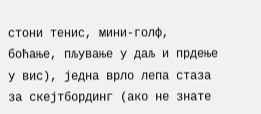стони тенис, мини-голф, боћање, пљување у даљ и прдење у вис), једна врло лепа стаза за скејтбординг (ако не знате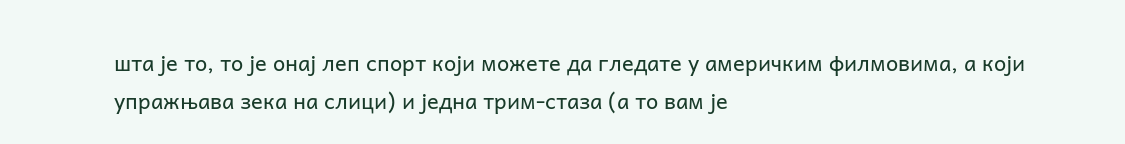шта је то, то је онај леп спорт који можете да гледате у америчким филмовима, а који упражњава зека на слици) и једна трим-стаза (а то вам је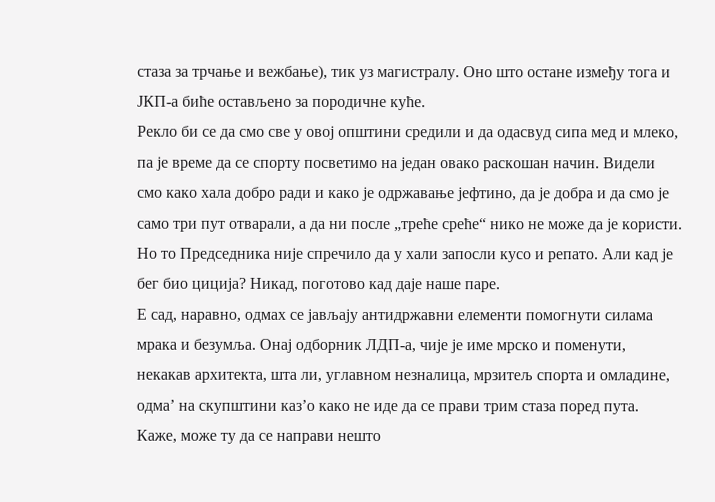стаза за трчање и вежбање), тик уз магистралу. Оно што остане између тога и ЈКП-а биће остављено за породичне куће.
Рекло би се да смо све у овој општини средили и да одасвуд сипа мед и млеко, па је време да се спорту посветимо на један овако раскошан начин. Видели смо како хала добро ради и како је одржавање јефтино, да је добра и да смо је само три пут отварали, а да ни после „треће среће“ нико не може да је користи. Но то Председника није спречило да у хали запосли кусо и репато. Али кад је бег био циција? Никад, поготово кад даје наше паре.
Е сад, наравно, одмах се јављају антидржавни елементи помогнути силама мрака и безумља. Онај одборник ЛДП-а, чије је име мрско и поменути, некакав архитекта, шта ли, углавном незналица, мрзитељ спорта и омладине, одма’ на скупштини каз’о како не иде да се прави трим стаза поред пута. Каже, може ту да се направи нешто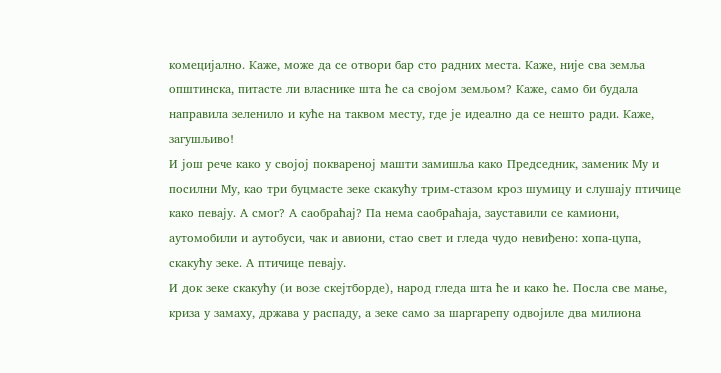комецијално. Каже, може да се отвори бар сто радних места. Каже, није сва земља општинска, питасте ли власнике шта ће са својом земљом? Каже, само би будала направила зеленило и куће на таквом месту, где је идеално да се нешто ради. Каже, загушљиво!
И још рече како у својој поквареној машти замишља како Председник, заменик Му и посилни Му, као три буцмасте зеке скакућу трим-стазом кроз шумицу и слушају птичице како певају. А смог? А саобраћај? Па нема саобраћаја, зауставили се камиони, аутомобили и аутобуси, чак и авиони, стао свет и гледа чудо невиђено: хопа-цупа, скакућу зеке. А птичице певају.
И док зеке скакућу (и возе скејтборде), народ гледа шта ће и како ће. Посла све мање, криза у замаху, држава у распаду, а зеке само за шаргарепу одвојиле два милиона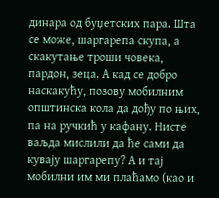динара од буџетских пара. Шта се може, шаргарепа скупа, а скакутање троши човека, пардон, зеца. А кад се добро наскакућу, позову мобилним општинска кола да дођу по њих, па на ручкић у кафану. Нисте ваљда мислили да ће сами да кувају шаргарепу? А и тај мобилни им ми плаћамо (као и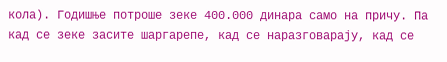кола). Годишње потроше зеке 400.000 динара само на причу. Па кад се зеке засите шаргарепе, кад се наразговарају, кад се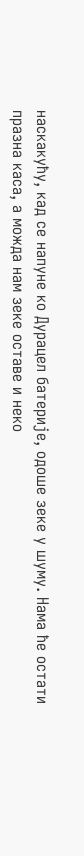наскакућу, кад се напуне ко Дурацел батерије, одоше зеке у шуму. Нама ће остати празна каса, а можда нам зеке оставе и неко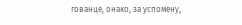гованце, онако, за успомену,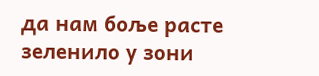да нам боље расте зеленило у зони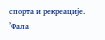спорта и рекреације.
’Фала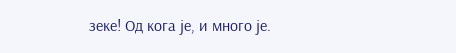зеке! Од кога је, и много је.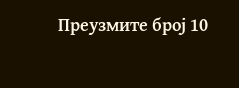Преузмите број 10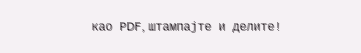као PDF, штампајте и делите!